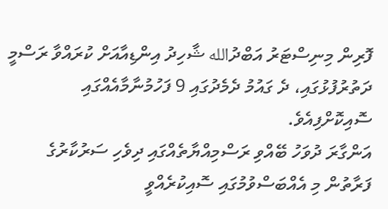ފޮރިން މިނިސްޓަރު އަބްދުالله ޝާހިދު އިންޑިއާއަށް ކުރައްވާ ރަސްމީ ދަތުރުފުޅުގައި، ދެ ގައުމު ދެމެދުގައި 9 ފަހުމުނާމާއެއްގައި ސޮއިކޮށްފިއެވެ.
އަންގާރަ ދުވަހު ބޭއްވި ރަސްމިއްޔާތެއްގައި ދިވެހި ސަރުކާރުގެ ފަރާތުން މި އެއްބަސްވުމުގައި ސޮއިކުރެއްވީ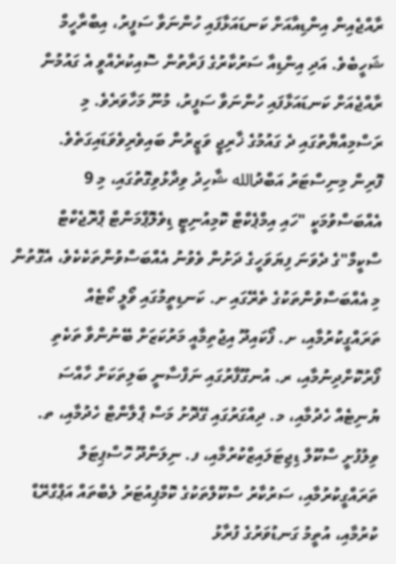ރާއްޖެއިން އިންޑިއާއަށް ކަނޑައަޅާފައި ހުންނަވާ ސަފީރު، އިބްރާހީމް ޝަހީބެވެ. އަދި އިންޑިއާ ސަރުކާރުގެ ފަރާތުން ސޮއިކުރެއްވީ އެ ގައުމުން ރާއްޖެއަށް ކަނޑައަޅާފައި ހުންނަވާ ސަފީރު، މުނޫ މަހާވަރެވެ. މި ރަސްމިއްޔާތުގައި ދެ ގައުމުގެ ޚާރިޖީ ވަޒީރުން ބައިވެރިވެވަޑައިގަތެވެ.
ފޮރިން މިނިސްޓަރު އަބްދުالله ޝާހިދު ވިދާޅުވިގޮތުގައި، މި 9 އެއްބަސްވުމަކީ "ހައި އިމްޕެކްޓް ކޮމިއުނިޓީ ޑިވެލޮޕްމަންޓް ޕްރޮޖެކްޓް ސްކީމް"ގެ ދެވަނަ ފިޔަވަހީގެ ދަށުން ވެވުނު އެއްބަސްވުންތަކެކެވެ، އެގޮތުން މި އެއްބަސްވުންތަކުގެ ތެރޭގައި ށ. ކަނޑިތީމުގައި ވޯލީ ކޯޓެއް ތަރައްގީކުރުމާއި، ށ. ފޯކައިދޫ އިޖުތިމާއީ މަރުކަޒަށް ބޭނުންވާ ތަކެތި ފޯރުކޮށްދިނުމާއި، ރ. އުނގޫފާރުގައި ނަފްސާނީ ބަލިތަކަށް ހާއްސަ ޔުނިޓެއް ހެދުމާއި، މ. ދިއްގަރުގައި ގޭދޮށު މަސް ޕްލާންޓް ހެދުމާއި، ތ. ވިލުފުށީ ސްކޫލް ޑިޖިޓަލައިޒްކުރުމާއި، ފ. ނިލަންދޫ ހޮސްޕިޓަލް ތަރައްގީކުރުމާއި، ސަރުކާރު ސްކޫލްތަކުގެ ކޮމްޕިއުޓަރު ލެބްތައް އަޕްގްރޭޑް ކުރުމާއި، އުތީމު ގަނޑުވަރުގެ ފުރާޅު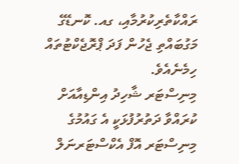ރައްކާތެރިކުރުމާއި، ގއ. ކޮނޑޭގެ މަގުބައްތި ޖެހުން ފަދަ ޕްރޮޖެކްޓުތައް ހިމެނެއެވެ.
މިނިސްޓަރ ޝާހިދު އިންޑިއާއަށް ކުރައްވާ ދަތުރުފުޅަކީ އެ ގައުމުގެ މިނިސްޓަރ އޮފް އެކްސްޓަރނަލް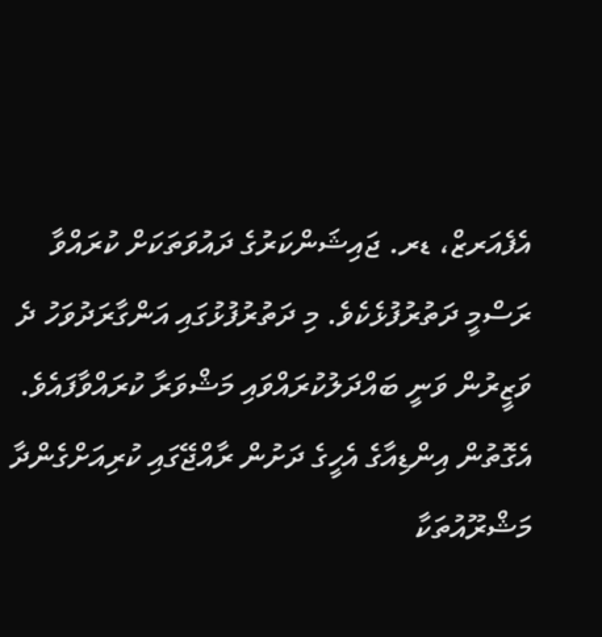އެފެއަރޒް، ޑރ. ޖައިޝަންކަރުގެ ދައުވަތަކަށް ކުރައްވާ ރަސްމީ ދަތުރުފުޅެކެވެ. މި ދަތުރުފުޅުގައި އަންގާރަދުވަހު ދެ ވަޒީރުން ވަނީ ބައްދަލުކުރައްވައި މަޝްވަރާ ކުރައްވާފައެވެ. އެގޮތުން އިންޑިއާގެ އެހީގެ ދަށުން ރާއްޖޭގައި ކުރިއަށްގެންދާ މަޝްރޫއުތަކާ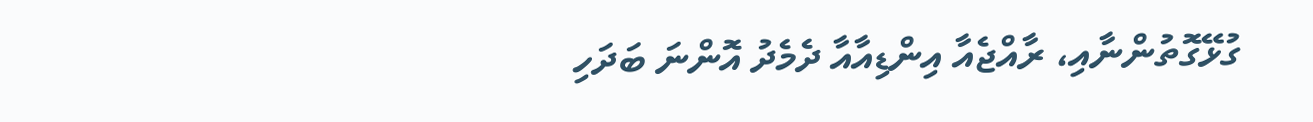ގުޅޭގޮތުންނާއި، ރާއްޖެއާ އިންޑިއާއާ ދެމެދު އޮންނަ ބަދަހި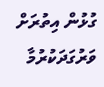ގުޅުން އިތުރަށް ވަރުގަދަކުރުމާ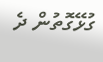ގުޅޭގޮތުން ދެ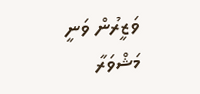ވަޒީރުން ވަނީ މަޝްވަރާ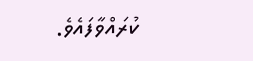ކުރައްވާފައެވެ.